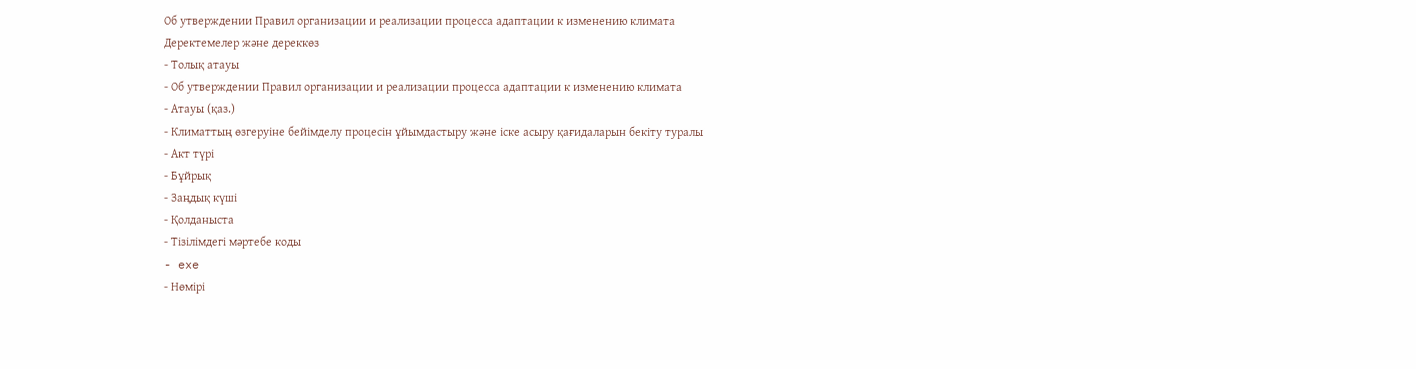Об утверждении Правил организации и реализации процесса адаптации к изменению климата
Деректемелер және дереккөз
- Толық атауы
- Об утверждении Правил организации и реализации процесса адаптации к изменению климата
- Атауы (қаз.)
- Климаттың өзгеруіне бейімделу процесін ұйымдастыру және іске асыру қағидаларын бекіту туралы
- Акт түрі
- Бұйрық
- Заңдық күші
- Қолданыста
- Тізілімдегі мәртебе коды
- exe
- Нөмірі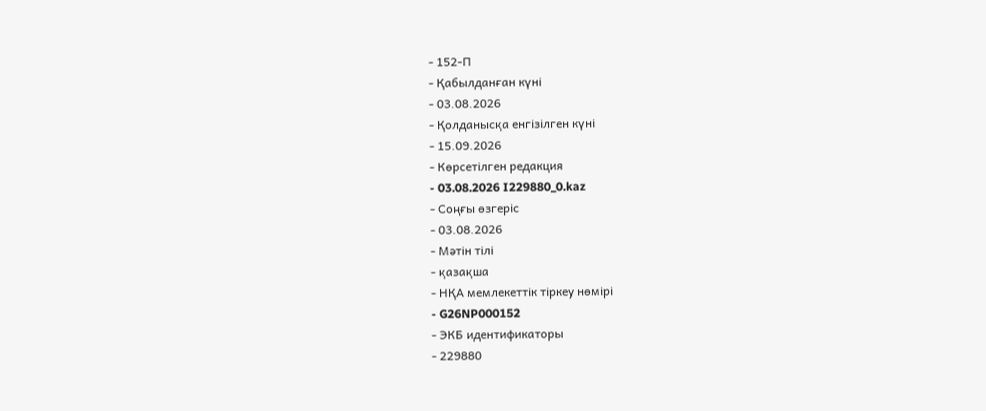- 152-П
- Қабылданған күні
- 03.08.2026
- Қолданысқа енгізілген күні
- 15.09.2026
- Көрсетілген редакция
- 03.08.2026 I229880_0.kaz
- Соңғы өзгеріс
- 03.08.2026
- Мәтін тілі
- қазақша
- НҚА мемлекеттік тіркеу нөмірі
- G26NP000152
- ЭКБ идентификаторы
- 229880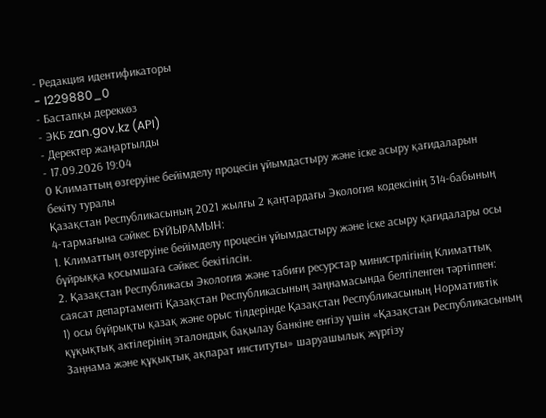- Редакция идентификаторы
- I229880_0
- Бастапқы дереккөз
- ЭКБ zan.gov.kz (API)
- Деректер жаңартылды
- 17.09.2026 19:04
0 Климаттың өзгеруіне бейімделу процесін ұйымдастыру және іске асыру қағидаларын бекіту туралы
Қазақстан Республикасының 2021 жылғы 2 қаңтардағы Экология кодексінің 314-бабының 4-тармағына сәйкес БҰЙЫРАМЫН:
1. Климаттың өзгеруіне бейімделу процесін ұйымдастыру және іске асыру қағидалары осы бұйрыққа қосымшаға сәйкес бекітілсін.
2. Қазақстан Республикасы Экология және табиғи ресурстар министрлігінің Климаттық саясат департаменті Қазақстан Республикасының заңнамасында белгіленген тәртіппен:
1) осы бұйрықты қазақ және орыс тілдерінде Қазақстан Республикасының Нормативтік құқықтық актілерінің эталондық бақылау банкіне енгізу үшін «Қазақстан Республикасының Заңнама және құқықтық ақпарат институты» шаруашылық жүргізу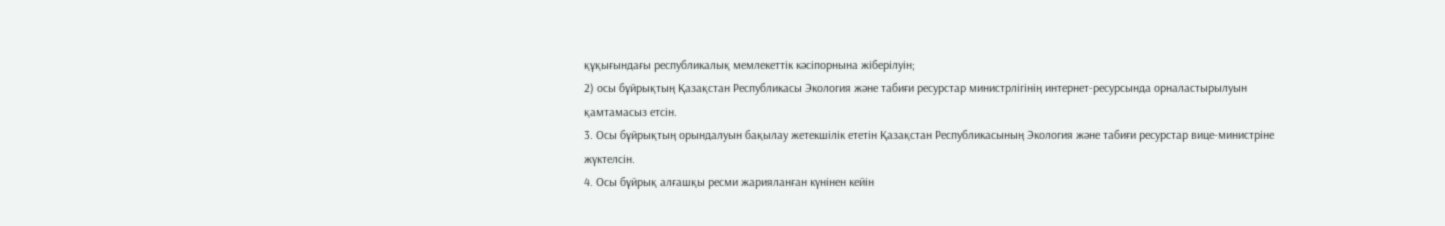құқығындағы республикалық мемлекеттік кәсіпорнына жіберілуін;
2) осы бұйрықтың Қазақстан Республикасы Экология және табиғи ресурстар министрлігінің интернет-ресурсында орналастырылуын қамтамасыз етсін.
3. Осы бұйрықтың орындалуын бақылау жетекшілік ететін Қазақстан Республикасының Экология және табиғи ресурстар вице-министріне жүктелсін.
4. Осы бұйрық алғашқы ресми жарияланған күнінен кейін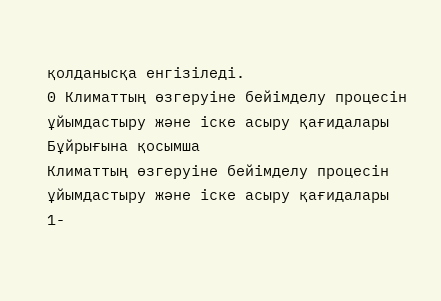қолданысқа енгізіледі.
0 Климаттың өзгеруіне бейімделу процесін ұйымдастыру және іске асыру қағидалары
Бұйрығына қосымша
Климаттың өзгеруіне бейімделу процесін ұйымдастыру және іске асыру қағидалары
1-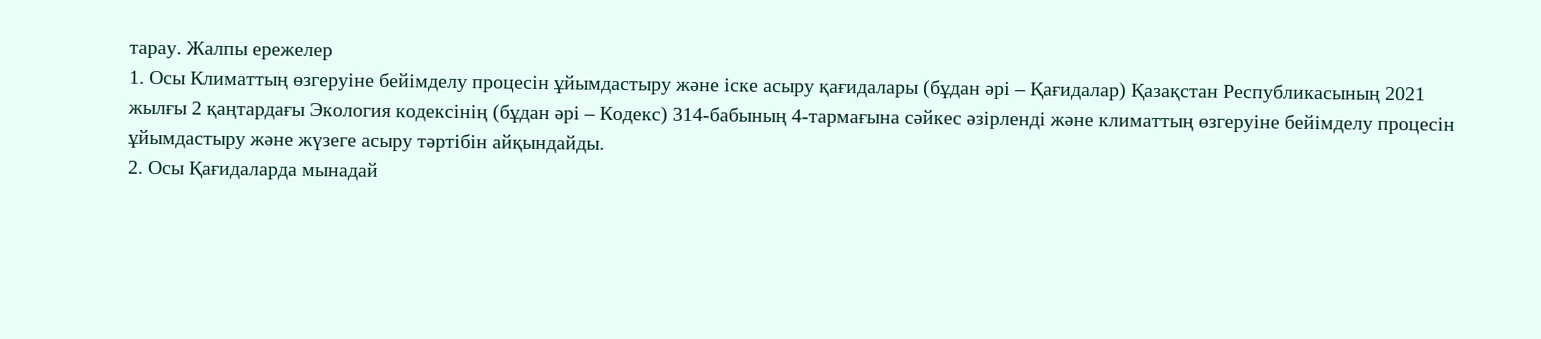тарау. Жалпы ережелер
1. Осы Климаттың өзгеруіне бейімделу процесін ұйымдастыру және іске асыру қағидалары (бұдан әрі – Қағидалар) Қазақстан Республикасының 2021 жылғы 2 қаңтардағы Экология кодексінің (бұдан әрі – Кодекс) 314-бабының 4-тармағына сәйкес әзірленді және климаттың өзгеруіне бейімделу процесін ұйымдастыру және жүзеге асыру тәртібін айқындайды.
2. Осы Қағидаларда мынадай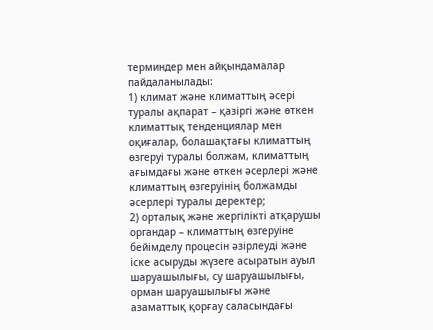терминдер мен айқындамалар пайдаланылады:
1) климат және климаттың әсері туралы ақпарат – қазіргі және өткен климаттық тенденциялар мен оқиғалар, болашақтағы климаттың өзгеруі туралы болжам, климаттың ағымдағы және өткен әсерлері және климаттың өзгеруінің болжамды әсерлері туралы деректер;
2) орталық және жергілікті атқарушы органдар – климаттың өзгеруіне бейімделу процесін әзірлеуді және іске асыруды жүзеге асыратын ауыл шаруашылығы, су шаруашылығы, орман шаруашылығы және азаматтық қорғау саласындағы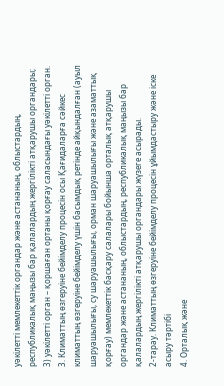уәкілетті мемлекеттік органдар және астананың, облыстардың, республикалық маңызы бар қалалардың жергілікті атқарушы органдары;
3) уәкілетті орган – қоршаған ортаны қорғау саласындағы уәкілетті орган.
3. Климаттың өзгеруіне бейімделу процесін осы Қағидаларға сәйкес климаттың өзгеруіне бейімделу үшін басымдық ретінде айқындалған (ауыл шаруашылығы, су шаруашылығы, орман шаруашылығы және азаматтық қорғау) мемлекеттік басқару салалары бойынша орталық атқарушы органдар және астананың, облыстардың, республикалық маңызы бар қалалардың жергілікті атқарушы органдары жүзеге асырады.
2-тарау. Климаттың өзгеруіне бейімделу процесін ұйымдастыру және іске асыру тәртібі
4. Орталық және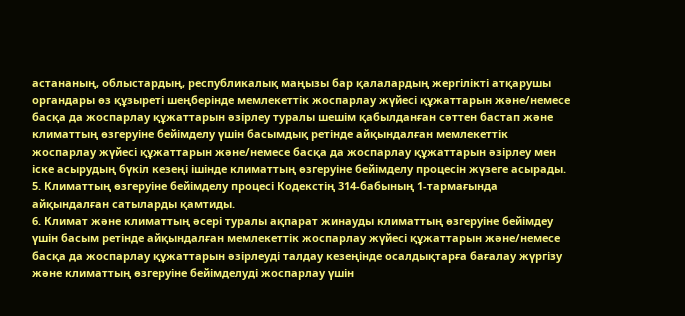астананың, облыстардың, республикалық маңызы бар қалалардың жергілікті атқарушы органдары өз құзыреті шеңберінде мемлекеттік жоспарлау жүйесі құжаттарын және/немесе басқа да жоспарлау құжаттарын әзірлеу туралы шешім қабылданған сәттен бастап және климаттың өзгеруіне бейімделу үшін басымдық ретінде айқындалған мемлекеттік жоспарлау жүйесі құжаттарын және/немесе басқа да жоспарлау құжаттарын әзірлеу мен іске асырудың бүкіл кезеңі ішінде климаттың өзгеруіне бейімделу процесін жүзеге асырады.
5. Климаттың өзгеруіне бейімделу процесі Кодекстің 314-бабының 1-тармағында айқындалған сатыларды қамтиды.
6. Климат және климаттың әсері туралы ақпарат жинауды климаттың өзгеруіне бейімдеу үшін басым ретінде айқындалған мемлекеттік жоспарлау жүйесі құжаттарын және/немесе басқа да жоспарлау құжаттарын әзірлеуді талдау кезеңінде осалдықтарға бағалау жүргізу және климаттың өзгеруіне бейімделуді жоспарлау үшін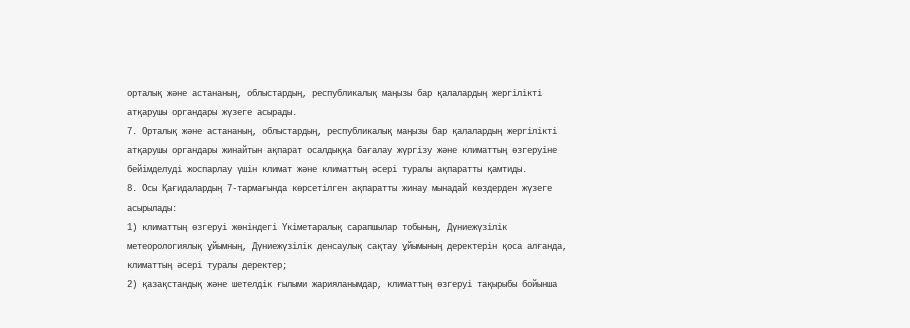орталық және астананың, облыстардың, республикалық маңызы бар қалалардың жергілікті атқарушы органдары жүзеге асырады.
7. Орталық және астананың, облыстардың, республикалық маңызы бар қалалардың жергілікті атқарушы органдары жинайтын ақпарат осалдыққа бағалау жүргізу және климаттың өзгеруіне бейімделуді жоспарлау үшін климат және климаттың әсері туралы ақпаратты қамтиды.
8. Осы Қағидалардың 7-тармағында көрсетілген ақпаратты жинау мынадай көздерден жүзеге асырылады:
1) климаттың өзгеруі жөніндегі Үкіметаралық сарапшылар тобының, Дүниежүзілік метеорологиялық ұйымның, Дүниежүзілік денсаулық сақтау ұйымының деректерін қоса алғанда, климаттың әсері туралы деректер;
2) қазақстандық және шетелдік ғылыми жарияланымдар, климаттың өзгеруі тақырыбы бойынша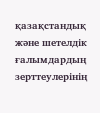қазақстандық және шетелдік ғалымдардың зерттеулерінің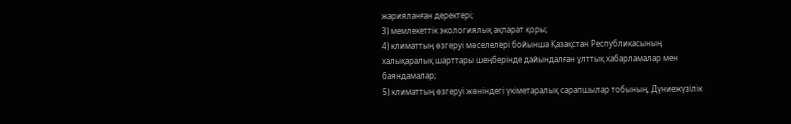жарияланған деректері;
3) мемлекеттік экологиялық ақпарат қоры;
4) климаттың өзгеруі мәселелері бойынша Қазақстан Республикасының халықаралық шарттары шеңберінде дайындалған ұлттық хабарламалар мен баяндамалар;
5) климаттың өзгеруі жөніндегі үкіметаралық сарапшылар тобының, Дүниежүзілік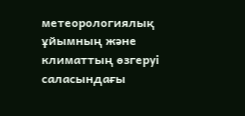метеорологиялық ұйымның және климаттың өзгеруі саласындағы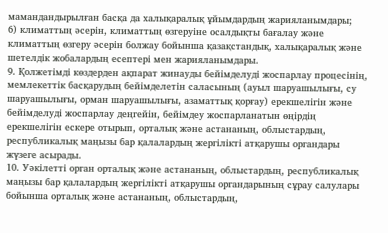мамандандырылған басқа да халықаралық ұйымдардың жарияланымдары;
6) климаттың әсерін, климаттың өзгеруіне осалдықты бағалау және климаттың өзгеру әсерін болжау бойынша қазақстандық, халықаралық және шетелдік жобалардың есептері мен жарияланымдары.
9. Қолжетімді көздерден ақпарат жинауды бейімделуді жоспарлау процесінің, мемлекеттік басқарудың бейімделетін саласының (ауыл шаруашылығы, су шаруашылығы, орман шаруашылығы, азаматтық қорғау) ерекшелігін және бейімделуді жоспарлау деңгейін, бейімдеу жоспарланатын өңірдің ерекшелігін ескере отырып, орталық және астананың, облыстардың, республикалық маңызы бар қалалардың жергілікті атқарушы органдары жүзеге асырады.
10. Уәкілетті орган орталық және астананың, облыстардың, республикалық маңызы бар қалалардың жергілікті атқарушы органдарының сұрау салулары бойынша орталық және астананың, облыстардың,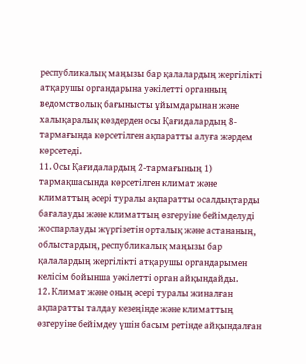республикалық маңызы бар қалалардың жергілікті атқарушы органдарына уәкілетті органның ведомстволық бағынысты ұйымдарынан және халықаралық көздерден осы Қағидалардың 8-тармағында көрсетілген ақпаратты алуға жәрдем көрсетеді.
11. Осы Қағидалардың 2-тармағының 1) тармақшасында көрсетілген климат және климаттың әсері туралы ақпаратты осалдықтарды бағалауды және климаттың өзгеруіне бейімделуді жоспарлауды жүргізетін орталық және астананың, облыстардың, республикалық маңызы бар қалалардың жергілікті атқарушы органдарымен келісім бойынша уәкілетті орган айқындайды.
12. Климат және оның әсері туралы жиналған ақпаратты талдау кезеңінде және климаттың өзгеруіне бейімдеу үшін басым ретінде айқындалған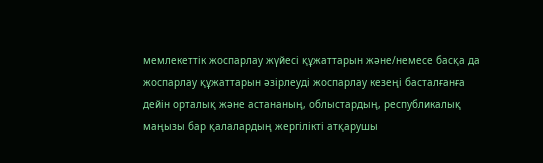мемлекеттік жоспарлау жүйесі құжаттарын және/немесе басқа да жоспарлау құжаттарын әзірлеуді жоспарлау кезеңі басталғанға дейін орталық және астананың, облыстардың, республикалық маңызы бар қалалардың жергілікті атқарушы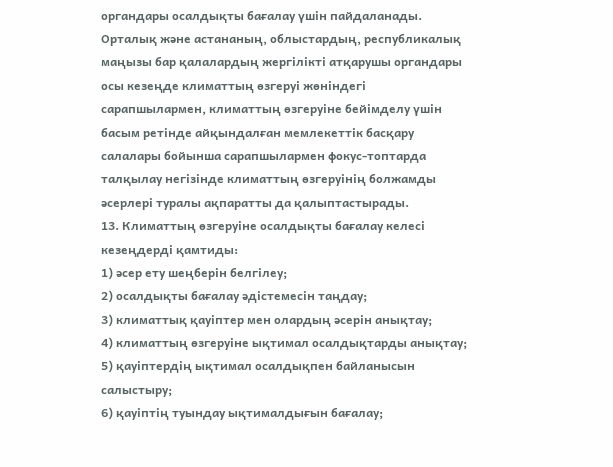органдары осалдықты бағалау үшін пайдаланады.
Орталық және астананың, облыстардың, республикалық маңызы бар қалалардың жергілікті атқарушы органдары осы кезеңде климаттың өзгеруі жөніндегі сарапшылармен, климаттың өзгеруіне бейімделу үшін басым ретінде айқындалған мемлекеттік басқару салалары бойынша сарапшылармен фокус-топтарда талқылау негізінде климаттың өзгеруінің болжамды әсерлері туралы ақпаратты да қалыптастырады.
13. Климаттың өзгеруіне осалдықты бағалау келесі кезеңдерді қамтиды:
1) әсер ету шеңберін белгілеу;
2) осалдықты бағалау әдістемесін таңдау;
3) климаттық қауіптер мен олардың әсерін анықтау;
4) климаттың өзгеруіне ықтимал осалдықтарды анықтау;
5) қауіптердің ықтимал осалдықпен байланысын салыстыру;
6) қауіптің туындау ықтималдығын бағалау;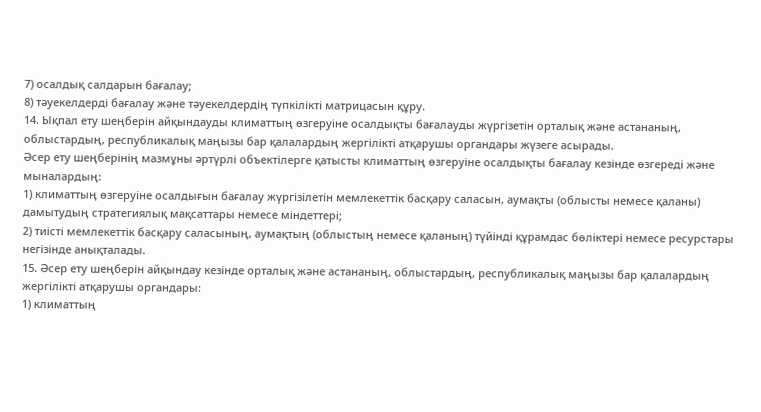7) осалдық салдарын бағалау;
8) тәуекелдерді бағалау және тәуекелдердің түпкілікті матрицасын құру.
14. Ықпал ету шеңберін айқындауды климаттың өзгеруіне осалдықты бағалауды жүргізетін орталық және астананың, облыстардың, республикалық маңызы бар қалалардың жергілікті атқарушы органдары жүзеге асырады.
Әсер ету шеңберінің мазмұны әртүрлі объектілерге қатысты климаттың өзгеруіне осалдықты бағалау кезінде өзгереді және мыналардың:
1) климаттың өзгеруіне осалдығын бағалау жүргізілетін мемлекеттік басқару саласын, аумақты (облысты немесе қаланы) дамытудың стратегиялық мақсаттары немесе міндеттері;
2) тиісті мемлекеттік басқару саласының, аумақтың (облыстың немесе қаланың) түйінді құрамдас бөліктері немесе ресурстары негізінде анықталады.
15. Әсер ету шеңберін айқындау кезінде орталық және астананың, облыстардың, республикалық маңызы бар қалалардың жергілікті атқарушы органдары:
1) климаттың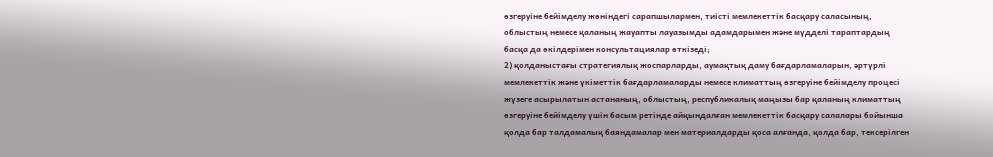өзгеруіне бейімделу жөніндегі сарапшылармен, тиісті мемлекеттік басқару саласының, облыстың немесе қаланың жауапты лауазымды адамдарымен және мүдделі тараптардың басқа да өкілдерімен консультациялар өткізеді;
2) қолданыстағы стратегиялық жоспарларды, аумақтық даму бағдарламаларын, әртүрлі мемлекеттік және үкіметтік бағдарламаларды немесе климаттың өзгеруіне бейімделу процесі жүзеге асырылатын астананың, облыстың, республикалық маңызы бар қаланың климаттың өзгеруіне бейімделу үшін басым ретінде айқындалған мемлекеттік басқару салалары бойынша қолда бар талдамалық баяндамалар мен материалдарды қоса алғанда, қолда бар, тексерілген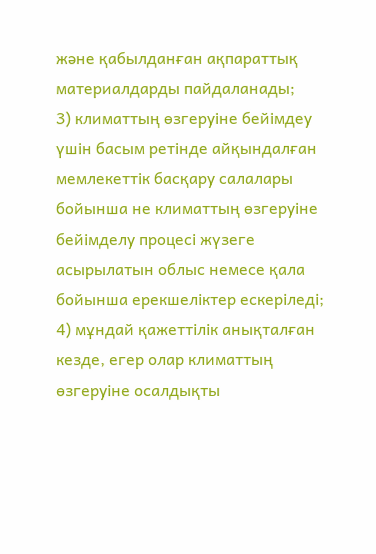және қабылданған ақпараттық материалдарды пайдаланады;
3) климаттың өзгеруіне бейімдеу үшін басым ретінде айқындалған мемлекеттік басқару салалары бойынша не климаттың өзгеруіне бейімделу процесі жүзеге асырылатын облыс немесе қала бойынша ерекшеліктер ескеріледі;
4) мұндай қажеттілік анықталған кезде, егер олар климаттың өзгеруіне осалдықты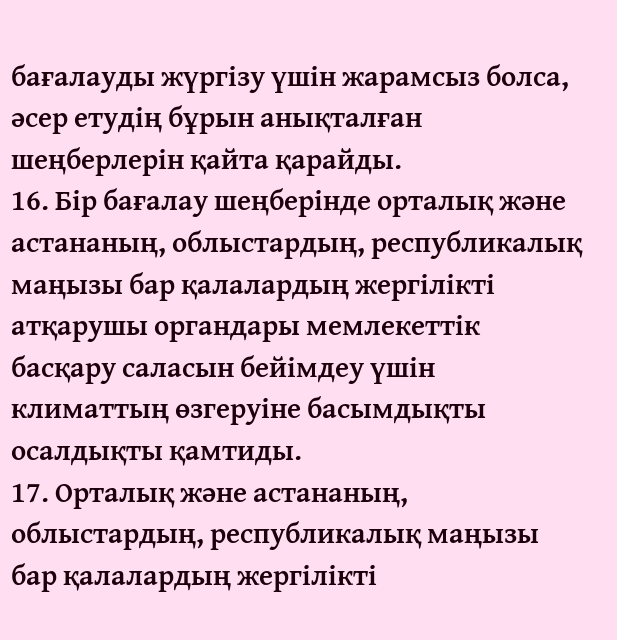бағалауды жүргізу үшін жарамсыз болса, әсер етудің бұрын анықталған шеңберлерін қайта қарайды.
16. Бір бағалау шеңберінде орталық және астананың, облыстардың, республикалық маңызы бар қалалардың жергілікті атқарушы органдары мемлекеттік басқару саласын бейімдеу үшін климаттың өзгеруіне басымдықты осалдықты қамтиды.
17. Орталық және астананың, облыстардың, республикалық маңызы бар қалалардың жергілікті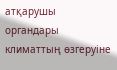атқарушы органдары климаттың өзгеруіне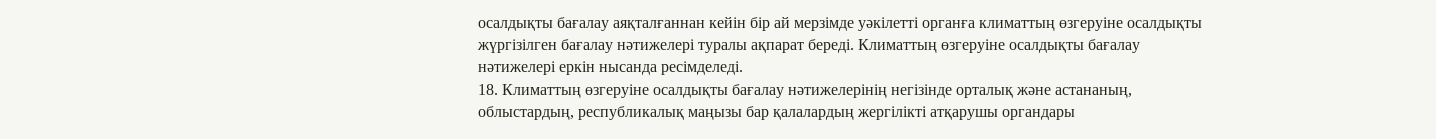осалдықты бағалау аяқталғаннан кейін бір ай мерзімде уәкілетті органға климаттың өзгеруіне осалдықты жүргізілген бағалау нәтижелері туралы ақпарат береді. Климаттың өзгеруіне осалдықты бағалау нәтижелері еркін нысанда ресімделеді.
18. Климаттың өзгеруіне осалдықты бағалау нәтижелерінің негізінде орталық және астананың, облыстардың, республикалық маңызы бар қалалардың жергілікті атқарушы органдары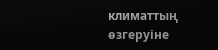климаттың өзгеруіне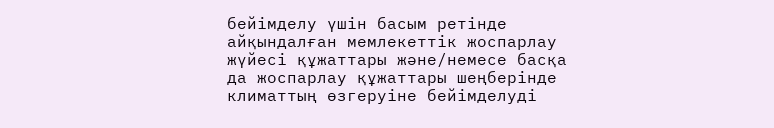бейімделу үшін басым ретінде айқындалған мемлекеттік жоспарлау жүйесі құжаттары және/немесе басқа да жоспарлау құжаттары шеңберінде климаттың өзгеруіне бейімделуді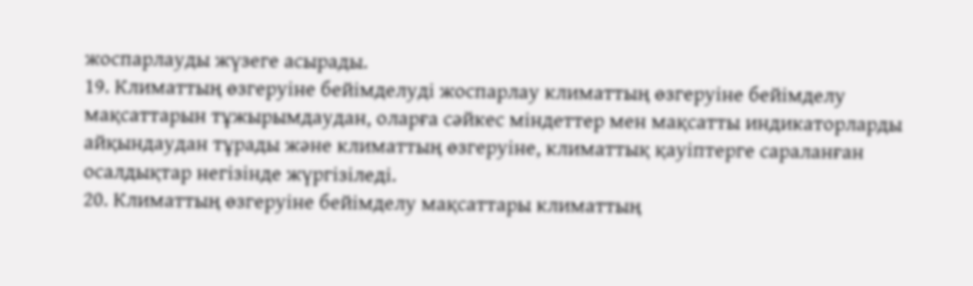жоспарлауды жүзеге асырады.
19. Климаттың өзгеруіне бейімделуді жоспарлау климаттың өзгеруіне бейімделу мақсаттарын тұжырымдаудан, оларға сәйкес міндеттер мен мақсатты индикаторларды айқындаудан тұрады және климаттың өзгеруіне, климаттық қауіптерге сараланған осалдықтар негізінде жүргізіледі.
20. Климаттың өзгеруіне бейімделу мақсаттары климаттың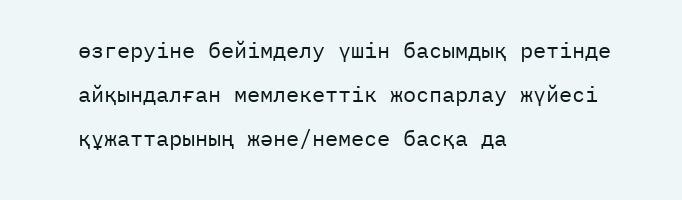өзгеруіне бейімделу үшін басымдық ретінде айқындалған мемлекеттік жоспарлау жүйесі құжаттарының және/немесе басқа да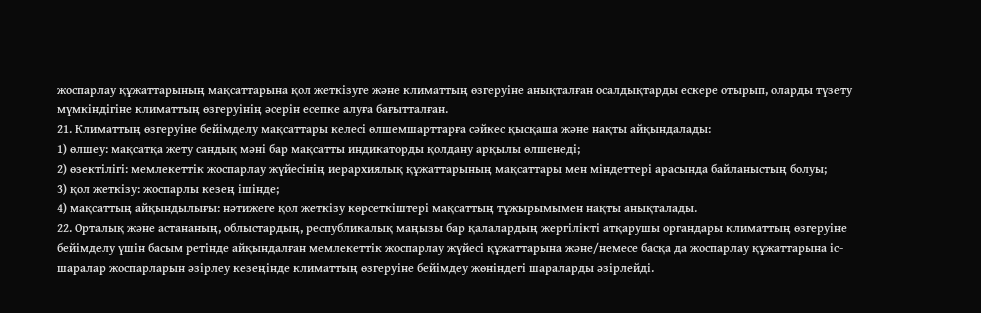жоспарлау құжаттарының мақсаттарына қол жеткізуге және климаттың өзгеруіне анықталған осалдықтарды ескере отырып, оларды түзету мүмкіндігіне климаттың өзгеруінің әсерін есепке алуға бағытталған.
21. Климаттың өзгеруіне бейімделу мақсаттары келесі өлшемшарттарға сәйкес қысқаша және нақты айқындалады:
1) өлшеу: мақсатқа жету сандық мәні бар мақсатты индикаторды қолдану арқылы өлшенеді;
2) өзектілігі: мемлекеттік жоспарлау жүйесінің иерархиялық құжаттарының мақсаттары мен міндеттері арасында байланыстың болуы;
3) қол жеткізу: жоспарлы кезең ішінде;
4) мақсаттың айқындылығы: нәтижеге қол жеткізу көрсеткіштері мақсаттың тұжырымымен нақты анықталады.
22. Орталық және астананың, облыстардың, республикалық маңызы бар қалалардың жергілікті атқарушы органдары климаттың өзгеруіне бейімделу үшін басым ретінде айқындалған мемлекеттік жоспарлау жүйесі құжаттарына және/немесе басқа да жоспарлау құжаттарына іс-шаралар жоспарларын әзірлеу кезеңінде климаттың өзгеруіне бейімдеу жөніндегі шараларды әзірлейді.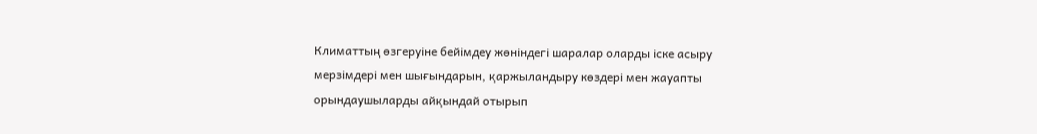Климаттың өзгеруіне бейімдеу жөніндегі шаралар оларды іске асыру мерзімдері мен шығындарын, қаржыландыру көздері мен жауапты орындаушыларды айқындай отырып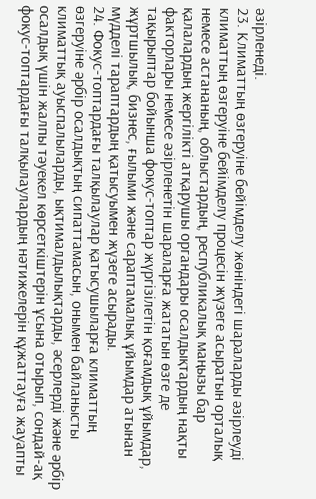әзірленеді.
23. Климаттың өзгеруіне бейімделу жөніндегі шараларды әзірлеуді климаттың өзгеруіне бейімделу процесін жүзеге асыратын орталық немесе астананың, облыстардың, республикалық маңызы бар қалалардың жергілікті атқарушы органдары осалдықтардың нақты факторлары немесе әзірленетін шараларға жататын өзге де тақырыптар бойынша фокус-топтар жүргізілетін қоғамдық ұйымдар, жұртшылық, бизнес, ғылыми және сараптамалық ұйымдар атынан мүдделі тараптардың қатысуымен жүзеге асырады.
24. Фокус-топтардағы талқылаулар қатысушыларға климаттың өзгеруіне әрбір осалдықтың сипаттамасын, онымен байланысты климаттық ауыспалыларды, ықтималдылықтарды, әсерлерді және әрбір осалдық үшін жалпы тәуекел көрсеткіштерін ұсына отырып, сондай-ақ фокус-топтардағы талқылаулардың нәтижелерін құжаттауға жауапты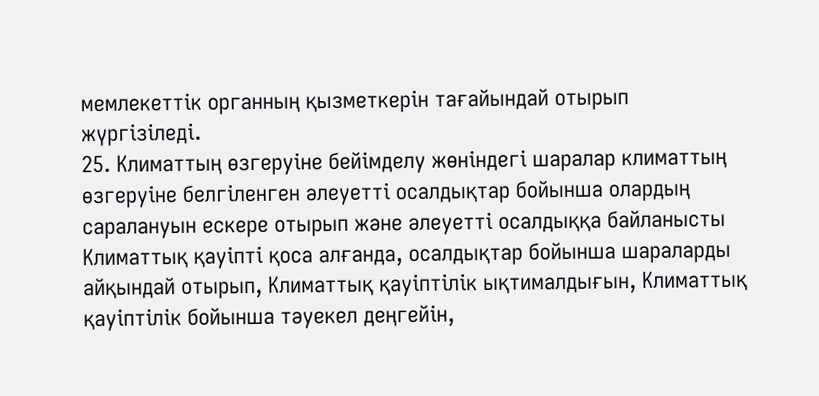мемлекеттік органның қызметкерін тағайындай отырып жүргізіледі.
25. Климаттың өзгеруіне бейімделу жөніндегі шаралар климаттың өзгеруіне белгіленген әлеуетті осалдықтар бойынша олардың саралануын ескере отырып және әлеуетті осалдыққа байланысты Климаттық қауіпті қоса алғанда, осалдықтар бойынша шараларды айқындай отырып, Климаттық қауіптілік ықтималдығын, Климаттық қауіптілік бойынша тәуекел деңгейін,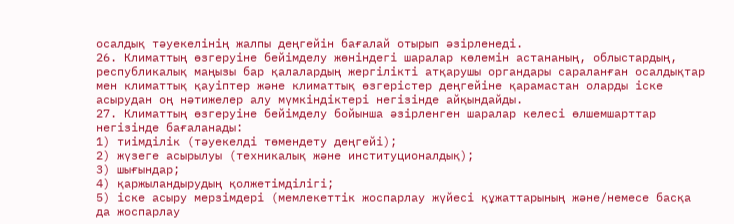осалдық тәуекелінің жалпы деңгейін бағалай отырып әзірленеді.
26. Климаттың өзгеруіне бейімделу жөніндегі шаралар көлемін астананың, облыстардың, республикалық маңызы бар қалалардың жергілікті атқарушы органдары сараланған осалдықтар мен климаттық қауіптер және климаттық өзгерістер деңгейіне қарамастан оларды іске асырудан оң нәтижелер алу мүмкіндіктері негізінде айқындайды.
27. Климаттың өзгеруіне бейімделу бойынша әзірленген шаралар келесі өлшемшарттар негізінде бағаланады:
1) тиімділік (тәуекелді төмендету деңгейі);
2) жүзеге асырылуы (техникалық және институционалдық);
3) шығындар;
4) қаржыландырудың қолжетімділігі;
5) іске асыру мерзімдері (мемлекеттік жоспарлау жүйесі құжаттарының және/немесе басқа да жоспарлау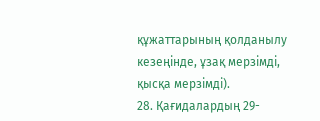құжаттарының қолданылу кезеңінде, ұзақ мерзімді, қысқа мерзімді).
28. Қағидалардың 29-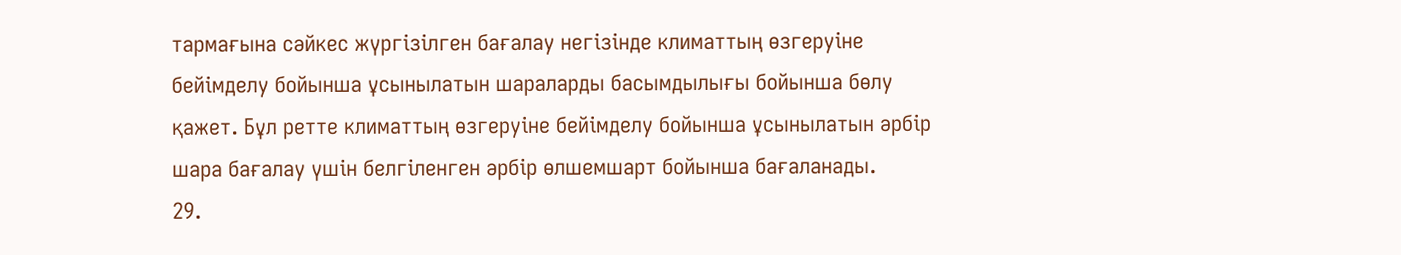тармағына сәйкес жүргізілген бағалау негізінде климаттың өзгеруіне бейімделу бойынша ұсынылатын шараларды басымдылығы бойынша бөлу қажет. Бұл ретте климаттың өзгеруіне бейімделу бойынша ұсынылатын әрбір шара бағалау үшін белгіленген әрбір өлшемшарт бойынша бағаланады.
29.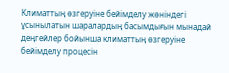Климаттың өзгеруіне бейімделу жөніндегі ұсынылатын шаралардың басымдығын мынадай деңгейлер бойынша климаттың өзгеруіне бейімделу процесін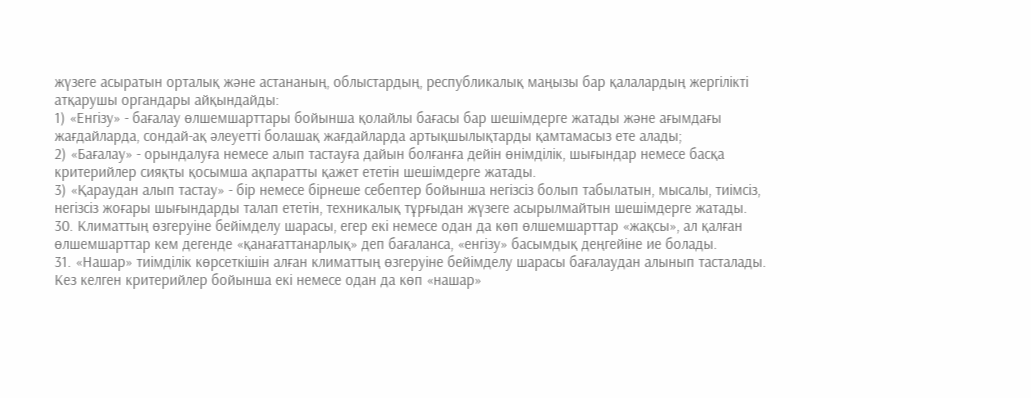жүзеге асыратын орталық және астананың, облыстардың, республикалық маңызы бар қалалардың жергілікті атқарушы органдары айқындайды:
1) «Енгізу» - бағалау өлшемшарттары бойынша қолайлы бағасы бар шешімдерге жатады және ағымдағы жағдайларда, сондай-ақ әлеуетті болашақ жағдайларда артықшылықтарды қамтамасыз ете алады;
2) «Бағалау» - орындалуға немесе алып тастауға дайын болғанға дейін өнімділік, шығындар немесе басқа критерийлер сияқты қосымша ақпаратты қажет ететін шешімдерге жатады.
3) «Қараудан алып тастау» - бір немесе бірнеше себептер бойынша негізсіз болып табылатын, мысалы, тиімсіз, негізсіз жоғары шығындарды талап ететін, техникалық тұрғыдан жүзеге асырылмайтын шешімдерге жатады.
30. Климаттың өзгеруіне бейімделу шарасы, егер екі немесе одан да көп өлшемшарттар «жақсы», ал қалған өлшемшарттар кем дегенде «қанағаттанарлық» деп бағаланса, «енгізу» басымдық деңгейіне ие болады.
31. «Нашар» тиімділік көрсеткішін алған климаттың өзгеруіне бейімделу шарасы бағалаудан алынып тасталады. Кез келген критерийлер бойынша екі немесе одан да көп «нашар»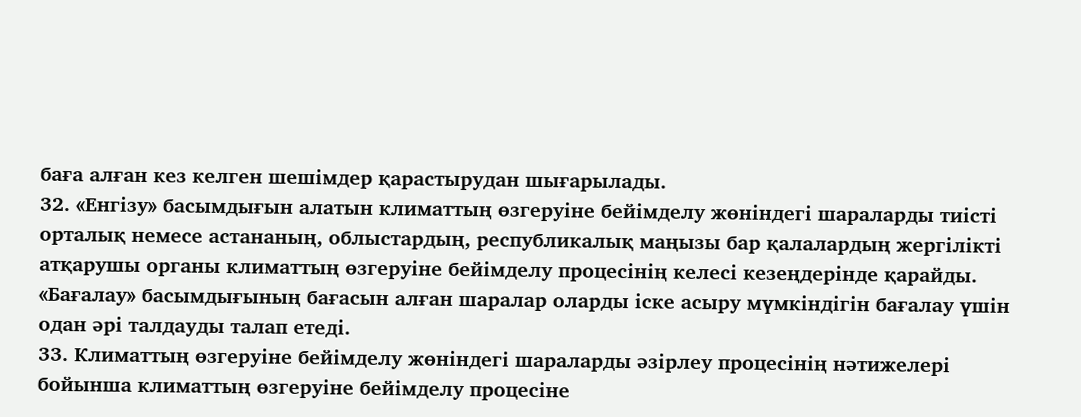баға алған кез келген шешімдер қарастырудан шығарылады.
32. «Енгізу» басымдығын алатын климаттың өзгеруіне бейімделу жөніндегі шараларды тиісті орталық немесе астананың, облыстардың, республикалық маңызы бар қалалардың жергілікті атқарушы органы климаттың өзгеруіне бейімделу процесінің келесі кезеңдерінде қарайды. «Бағалау» басымдығының бағасын алған шаралар оларды іске асыру мүмкіндігін бағалау үшін одан әрі талдауды талап етеді.
33. Климаттың өзгеруіне бейімделу жөніндегі шараларды әзірлеу процесінің нәтижелері бойынша климаттың өзгеруіне бейімделу процесіне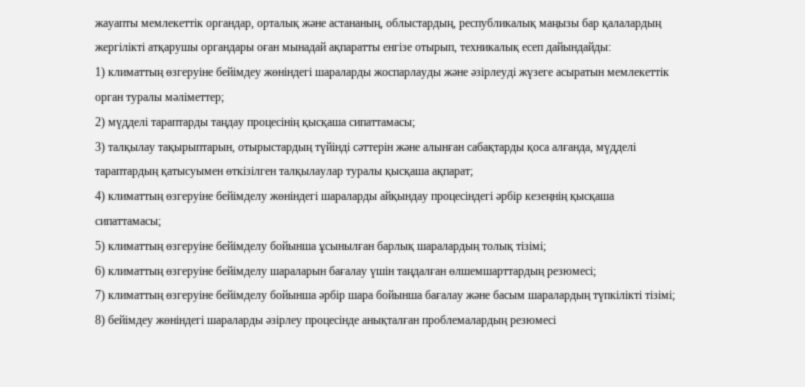жауапты мемлекеттік органдар, орталық және астананың, облыстардың, республикалық маңызы бар қалалардың жергілікті атқарушы органдары оған мынадай ақпаратты енгізе отырып, техникалық есеп дайындайды:
1) климаттың өзгеруіне бейімдеу жөніндегі шараларды жоспарлауды және әзірлеуді жүзеге асыратын мемлекеттік орган туралы мәліметтер;
2) мүдделі тараптарды таңдау процесінің қысқаша сипаттамасы;
3) талқылау тақырыптарын, отырыстардың түйінді сәттерін және алынған сабақтарды қоса алғанда, мүдделі тараптардың қатысуымен өткізілген талқылаулар туралы қысқаша ақпарат;
4) климаттың өзгеруіне бейімделу жөніндегі шараларды айқындау процесіндегі әрбір кезеңнің қысқаша сипаттамасы;
5) климаттың өзгеруіне бейімделу бойынша ұсынылған барлық шаралардың толық тізімі;
6) климаттың өзгеруіне бейімделу шараларын бағалау үшін таңдалған өлшемшарттардың резюмесі;
7) климаттың өзгеруіне бейімделу бойынша әрбір шара бойынша бағалау және басым шаралардың түпкілікті тізімі;
8) бейімдеу жөніндегі шараларды әзірлеу процесінде анықталған проблемалардың резюмесі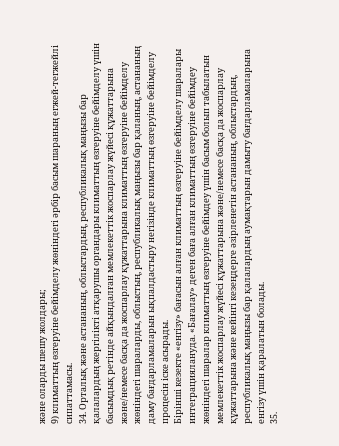және оларды шешу жолдары;
9) климаттың өзгеруіне бейімделу жөніндегі әрбір басым шараның егжей-тегжейлі сипаттамасы.
34. Орталық және астананың, облыстардың, республикалық маңызы бар қалалардың жергілікті атқарушы органдары климаттың өзгеруіне бейімделу үшін басымдық ретінде айқындалған мемлекеттік жоспарлау жүйесі құжаттарына және/немесе басқа да жоспарлау құжаттарына климаттың өзгеруіне бейімделу жөніндегі шараларды, облыстың, республикалық маңызы бар қаланың, астананың даму бағдарламаларын ықпалдастыру негізінде климаттың өзгеруіне бейімделу процесін іске асырады.
Бірінші кезекте «енгізу» бағасын алған климаттың өзгеруіне бейімделу шаралары интеграциялануда. «Бағалау» деген баға алған климаттың өзгеруіне бейімдеу жөніндегі шаралар климаттың өзгеруіне бейімдеу үшін басым болып табылатын мемлекеттік жоспарлау жүйесі құжаттарына және/немесе басқа да жоспарлау құжаттарына және кейінгі кезеңдерге әзірленетін астананың, облыстардың, республикалық маңызы бар қалалардың аумақтарын дамыту бағдарламаларына енгізу үшін қаралатын болады.
35.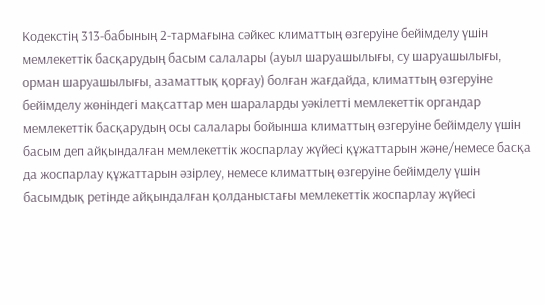Кодекстің 313-бабының 2-тармағына сәйкес климаттың өзгеруіне бейімделу үшін мемлекеттік басқарудың басым салалары (ауыл шаруашылығы, су шаруашылығы, орман шаруашылығы, азаматтық қорғау) болған жағдайда, климаттың өзгеруіне бейімделу жөніндегі мақсаттар мен шараларды уәкілетті мемлекеттік органдар мемлекеттік басқарудың осы салалары бойынша климаттың өзгеруіне бейімделу үшін басым деп айқындалған мемлекеттік жоспарлау жүйесі құжаттарын және/немесе басқа да жоспарлау құжаттарын әзірлеу, немесе климаттың өзгеруіне бейімделу үшін басымдық ретінде айқындалған қолданыстағы мемлекеттік жоспарлау жүйесі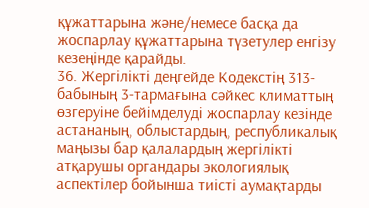құжаттарына және/немесе басқа да жоспарлау құжаттарына түзетулер енгізу кезеңінде қарайды.
36. Жергілікті деңгейде Кодекстің 313-бабының 3-тармағына сәйкес климаттың өзгеруіне бейімделуді жоспарлау кезінде астананың, облыстардың, республикалық маңызы бар қалалардың жергілікті атқарушы органдары экологиялық аспектілер бойынша тиісті аумақтарды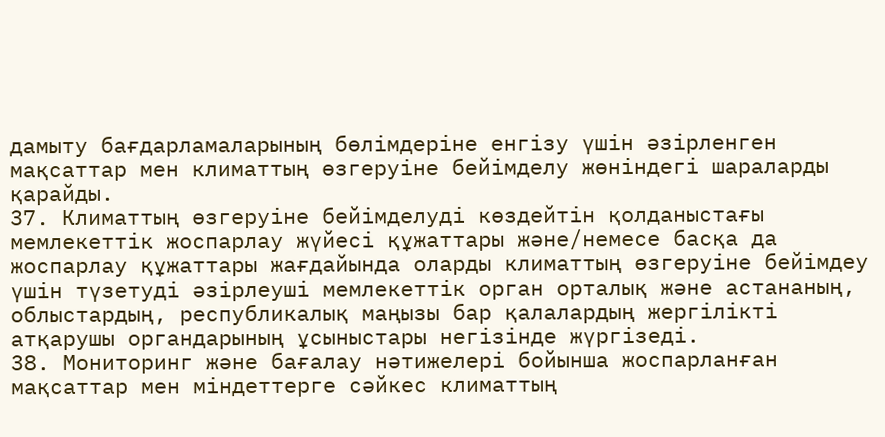дамыту бағдарламаларының бөлімдеріне енгізу үшін әзірленген мақсаттар мен климаттың өзгеруіне бейімделу жөніндегі шараларды қарайды.
37. Климаттың өзгеруіне бейімделуді көздейтін қолданыстағы мемлекеттік жоспарлау жүйесі құжаттары және/немесе басқа да жоспарлау құжаттары жағдайында оларды климаттың өзгеруіне бейімдеу үшін түзетуді әзірлеуші мемлекеттік орган орталық және астананың, облыстардың, республикалық маңызы бар қалалардың жергілікті атқарушы органдарының ұсыныстары негізінде жүргізеді.
38. Мониторинг және бағалау нәтижелері бойынша жоспарланған мақсаттар мен міндеттерге сәйкес климаттың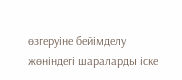өзгеруіне бейімделу жөніндегі шараларды іске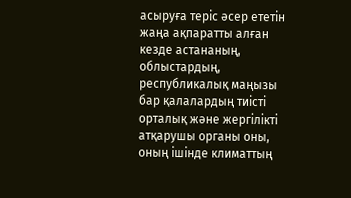асыруға теріс әсер ететін жаңа ақпаратты алған кезде астананың, облыстардың, республикалық маңызы бар қалалардың тиісті орталық және жергілікті атқарушы органы оны, оның ішінде климаттың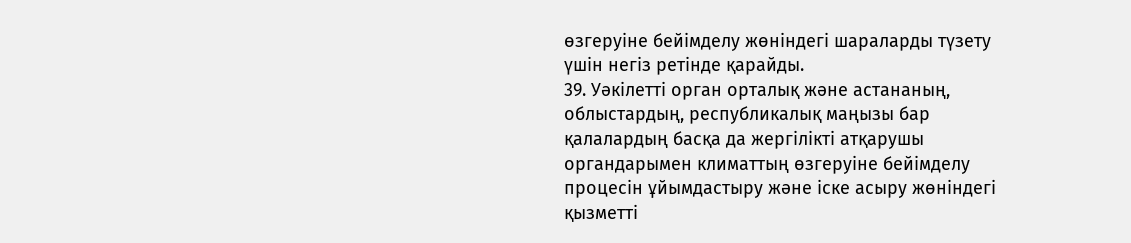өзгеруіне бейімделу жөніндегі шараларды түзету үшін негіз ретінде қарайды.
39. Уәкілетті орган орталық және астананың, облыстардың, республикалық маңызы бар қалалардың басқа да жергілікті атқарушы органдарымен климаттың өзгеруіне бейімделу процесін ұйымдастыру және іске асыру жөніндегі қызметті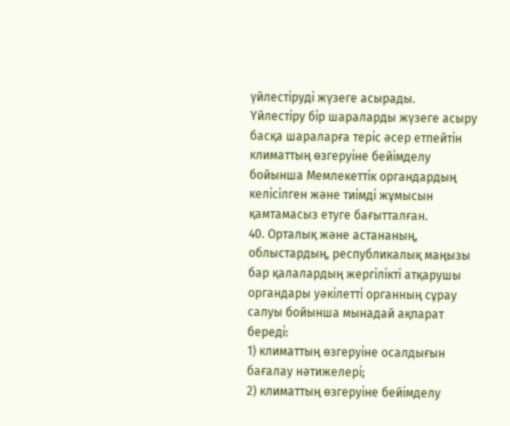үйлестіруді жүзеге асырады.
Үйлестіру бір шараларды жүзеге асыру басқа шараларға теріс әсер етпейтін климаттың өзгеруіне бейімделу бойынша Мемлекеттік органдардың келісілген және тиімді жұмысын қамтамасыз етуге бағытталған.
40. Орталық және астананың, облыстардың, республикалық маңызы бар қалалардың жергілікті атқарушы органдары уәкілетті органның сұрау салуы бойынша мынадай ақпарат береді:
1) климаттың өзгеруіне осалдығын бағалау нәтижелері;
2) климаттың өзгеруіне бейімделу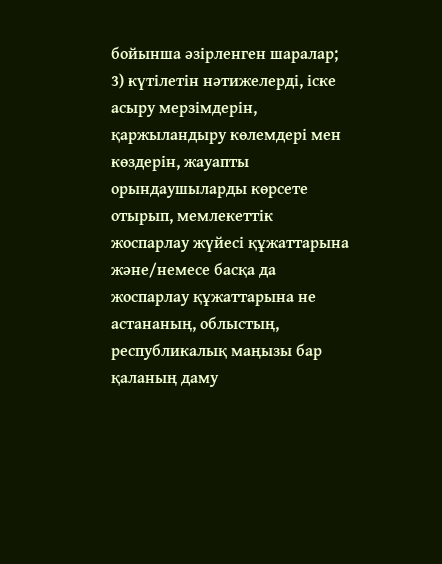бойынша әзірленген шаралар;
3) күтілетін нәтижелерді, іске асыру мерзімдерін, қаржыландыру көлемдері мен көздерін, жауапты орындаушыларды көрсете отырып, мемлекеттік жоспарлау жүйесі құжаттарына және/немесе басқа да жоспарлау құжаттарына не астананың, облыстың, республикалық маңызы бар қаланың даму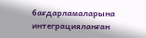бағдарламаларына интеграцияланған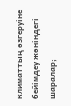климаттың өзгеруіне бейімдеу жөніндегі шаралар;